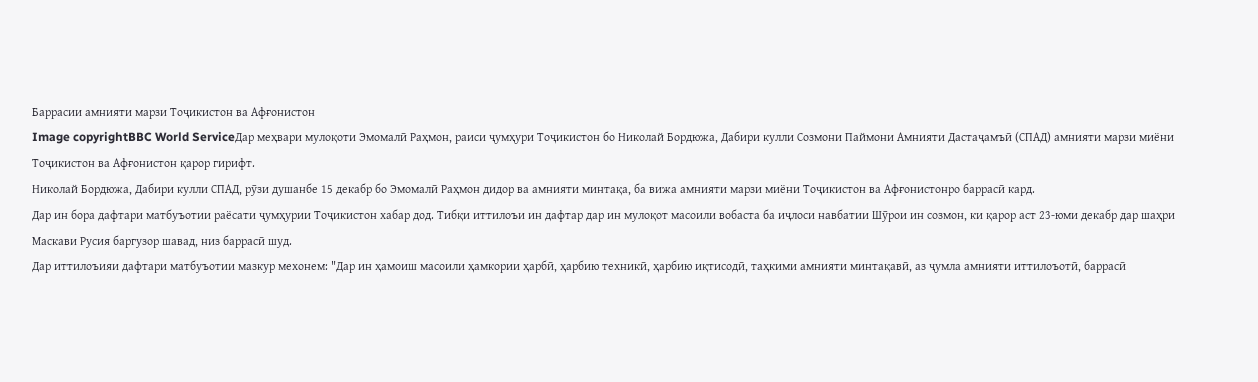Баррасии амнияти марзи Тоҷикистон ва Афғонистон
Image copyrightBBC World ServiceДар меҳвари мулоқоти Эмомалӣ Раҳмон, раиси ҷумҳури Тоҷикистон бо Николай Бордюжа, Дабири кулли Созмони Паймони Амнияти Дастаҷамъӣ (СПАД) амнияти марзи миёни Тоҷикистон ва Афғонистон қарор гирифт.
Николай Бордюжа, Дабири кулли СПАД, рӯзи душанбе 15 декабр бо Эмомалӣ Раҳмон дидор ва амнияти минтақа, ба вижа амнияти марзи миёни Тоҷикистон ва Афғонистонро баррасӣ кард.
Дар ин бора дафтари матбуъотии раёсати ҷумҳурии Тоҷикистон хабар дод. Тибқи иттилоъи ин дафтар дар ин мулоқот масоили вобаста ба иҷлоси навбатии Шӯрои ин созмон, ки қарор аст 23-юми декабр дар шаҳри Маскави Русия баргузор шавад, низ баррасӣ шуд.
Дар иттилоъияи дафтари матбуъотии мазкур мехонем: "Дар ин ҳамоиш масоили ҳамкории ҳарбӣ, ҳарбию техникӣ, ҳарбию иқтисодӣ, таҳкими амнияти минтақавӣ, аз ҷумла амнияти иттилоъотӣ, баррасӣ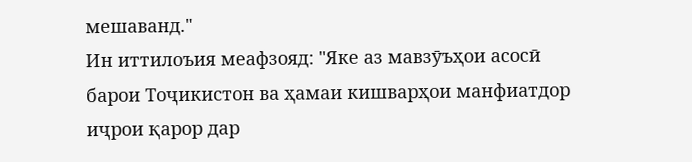мешаванд."
Ин иттилоъия меафзояд: "Яке аз мавзӯъҳои асосӣ барои Тоҷикистон ва ҳамаи кишварҳои манфиатдор иҷрои қарор дар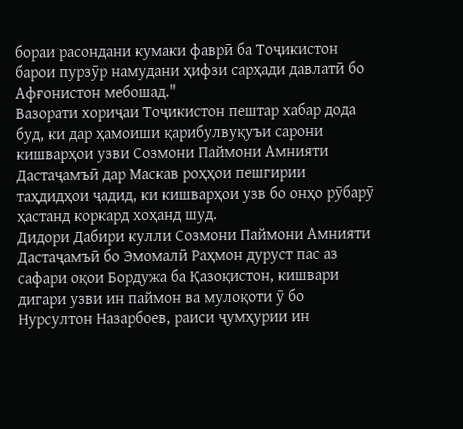бораи расондани кумаки фаврӣ ба Тоҷикистон барои пурзӯр намудани ҳифзи сарҳади давлатӣ бо Афғонистон мебошад."
Вазорати хориҷаи Тоҷикистон пештар хабар дода буд, ки дар ҳамоиши қарибулвуқуъи сарони кишварҳои узви Созмони Паймони Амнияти Дастаҷамъӣ дар Маскав роҳҳои пешгирии таҳдидҳои ҷадид, ки кишварҳои узв бо онҳо рӯбарӯ ҳастанд коркард хоҳанд шуд.
Дидори Дабири кулли Созмони Паймони Амнияти Дастаҷамъӣ бо Эмомалӣ Раҳмон дуруст пас аз сафари оқои Бордужа ба Қазоқистон, кишвари дигари узви ин паймон ва мулоқоти ӯ бо Нурсултон Назарбоев, раиси ҷумҳурии ин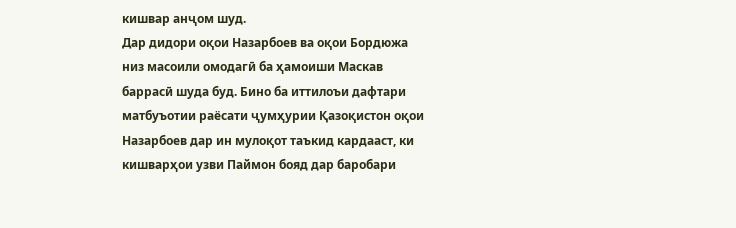кишвар анҷом шуд.
Дар дидори оқои Назарбоев ва оқои Бордюжа низ масоили омодагӣ ба ҳамоиши Маскав баррасӣ шуда буд. Бино ба иттилоъи дафтари матбуъотии раёсати ҷумҳурии Қазоқистон оқои Назарбоев дар ин мулоқот таъкид кардааст, ки кишварҳои узви Паймон бояд дар баробари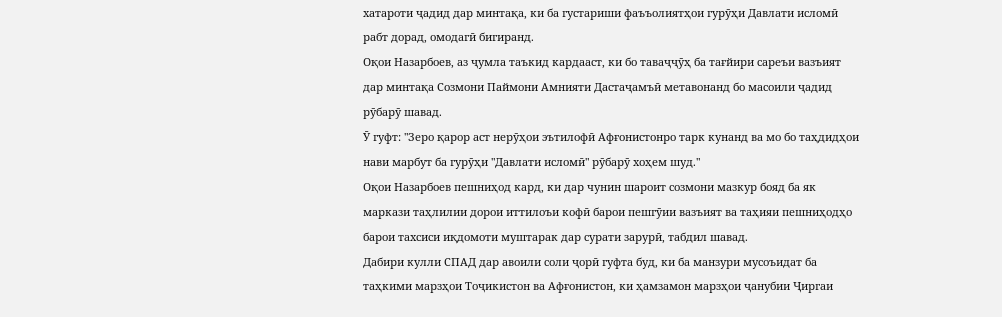хатароти ҷадид дар минтақа, ки ба густариши фаъъолиятҳои гурӯҳи Давлати исломӣ рабт дорад, омодагӣ бигиранд.
Оқои Назарбоев, аз ҷумла таъкид кардааст, ки бо таваҷҷӯҳ ба тағйири сареъи вазъият дар минтақа Созмони Паймони Амнияти Дастаҷамъӣ метавонанд бо масоили ҷадид рӯбарӯ шавад.
Ӯ гуфт: "Зеро қарор аст нерӯҳои эътилофӣ Афғонистонро тарк кунанд ва мо бо таҳдидҳои нави марбут ба гурӯҳи "Давлати исломӣ" рӯбарӯ хоҳем шуд."
Оқои Назарбоев пешниҳод кард, ки дар чунин шароит созмони мазкур бояд ба як маркази таҳлилии дорои иттилоъи кофӣ барои пешгӯии вазъият ва таҳияи пешниҳодҳо барои тахсиси иқдомоти муштарак дар сурати зарурӣ, табдил шавад.
Дабири кулли СПАД дар авоили соли ҷорӣ гуфта буд, ки ба манзури мусоъидат ба таҳкими марзҳои Тоҷикистон ва Афғонистон, ки ҳамзамон марзҳои ҷанубии Ҷиргаи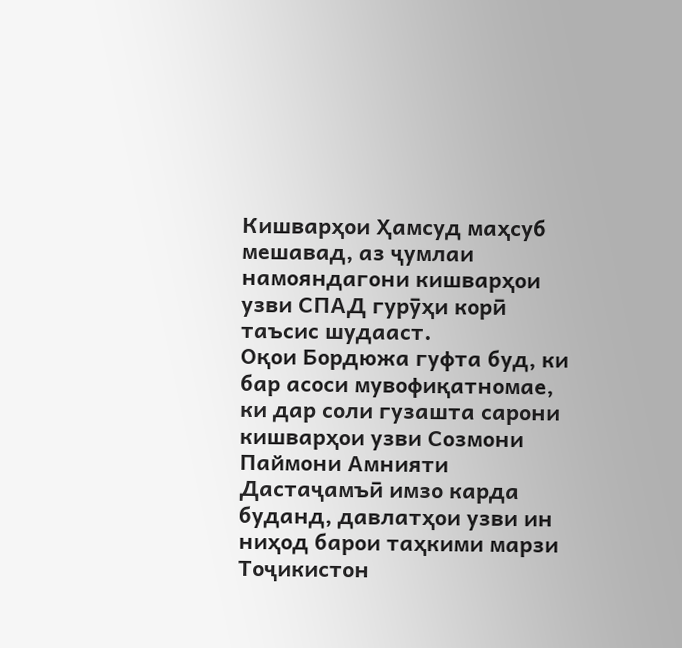Кишварҳои Ҳамсуд маҳсуб мешавад, аз ҷумлаи намояндагони кишварҳои узви СПАД гурӯҳи корӣ таъсис шудааст.
Оқои Бордюжа гуфта буд, ки бар асоси мувофиқатномае, ки дар соли гузашта сарони кишварҳои узви Созмони Паймони Амнияти Дастаҷамъӣ имзо карда буданд, давлатҳои узви ин ниҳод барои таҳкими марзи Тоҷикистон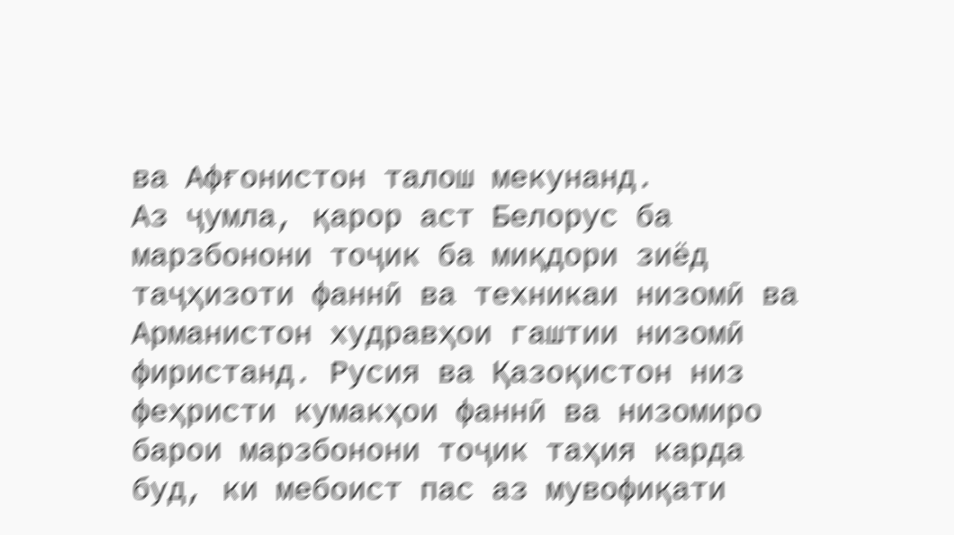ва Афғонистон талош мекунанд.
Аз ҷумла, қарор аст Белорус ба марзбонони тоҷик ба миқдори зиёд таҷҳизоти фаннӣ ва техникаи низомӣ ва Арманистон худравҳои гаштии низомӣ фиристанд. Русия ва Қазоқистон низ феҳристи кумакҳои фаннӣ ва низомиро барои марзбонони тоҷик таҳия карда буд, ки мебоист пас аз мувофиқати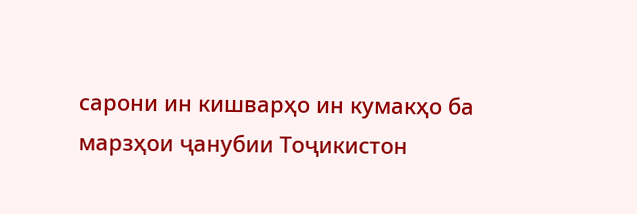сарони ин кишварҳо ин кумакҳо ба марзҳои ҷанубии Тоҷикистон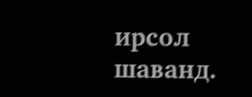ирсол шаванд.